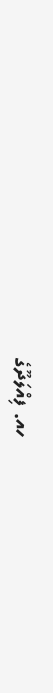ހއ. ފިއްލަދޫގެ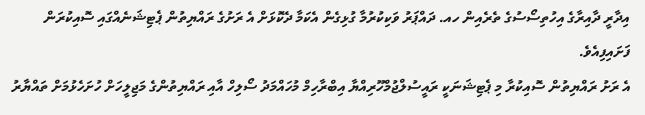އިދާރީ ދާއިރާގެ އިހުތިސޯސުގެ ތެރެއިން ހއ. ދައްޕަރު ވަކިކުރުމާ ގުޅިގެން އެކަމާ ދެކޮޅަށް އެ ރަށުގެ ރައްޔިތުން ޕެޓިޝަނެއްގައި ސޮއިކުރަން ފަށައިފިއެވެ.
އެ ރަށު ރައްޔިތުން ސޮއިކުރާ މި ޕެޓިޝަނަކީ ރައީސުލްޖުމްހޫރިއްޔާ އިބްރާހިމް މުހައްމަދު ސޯލިހް އާއި ރައްޔިތުންގެ މަޖިލީހަށް ހުށަހެޅުމަށް ތައްޔާރު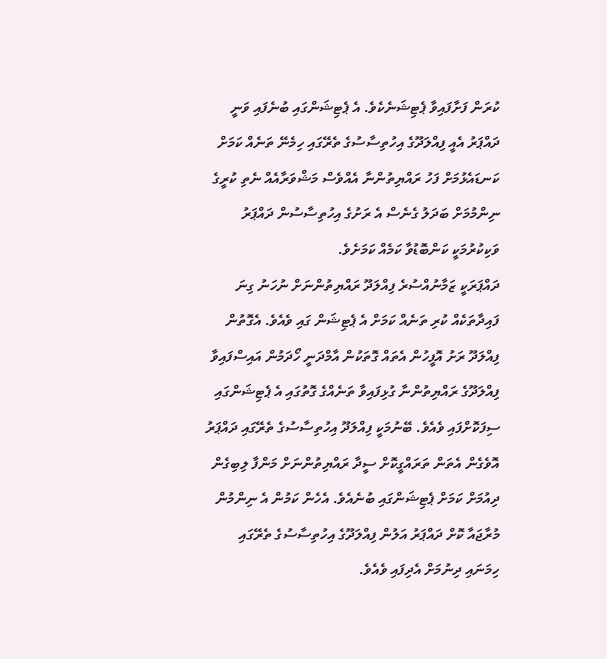ކުރަން ފަށާފައިވާ ޕެޓިޝަނެކެވެ. އެ ޕެޓިޝަންގައި ބުނެފައި ވަނީ ދައްޕަރު އެއީ ފިއްލަދޫގެ އިހުތިސާސުގެ ތެރޭގައި ހިމެނޭ ތަނެއް ކަމަށް ކަނޑައެޅުމަށް ފަހު ރައްޔިތުންނާ އެއްވެސް މަޝްވަރާއެއް ނެތި ކުރީގެ ނިންމުމަށް ބަދަލު ގެނެސް އެ ރަށުގެ އިހުތިސާސުން ދައްޕަރު ވަކިކުރުމަކީ ކަންބޮޑުވާ ކަމެއް ކަމަށެވެ.
ދައްޕަރަކީ ޒަމާނުއްސުރެ ފިއްލަދޫ ރައްޔިތުންނަށް ނުހަނު ގިނަ ފައިދާތަކެއް ކުރި ތަނެއް ކަމަށް އެ ޕެޓިޝަން ގައި ވެއެވެ. އެގޮތުން ފިއްލަދޫ ރަށު އޮފީހުން އެތައް ގޮތަކުން އާމްދަނީ ހޯދަމުން އައިސްފައިވާ ފިއްލަދޫގެ ރައްޔިތުންނާ ގުޅިފައިވާ ތަނެއްގެ ގޮތުގައި އެ ޕެޓިޝަންގައި ސިފަކޮށްފައި ވެއެވެ. ބޭނުމަކީ ފިއްލަދޫ އިހުތިސާސުގެ ތެރޭގައި ދައްޕަރު އޮވެގެން އެތަން ތަރައްގީކޮށް ސީދާ ރައްޔިތުންނަށް މަންފާ ލިބިގެން ދިއުމަށް ކަމަށް ޕެޓިޝަންގައި ބުނެއެވެ. އެހެން ކަމުން އެ ނިންމުން މުރާޖައާ ކޮށް ދައްޕަރު އަލުން ފިއްލަދޫގެ އިހުތިސާސުގެ ތެރޭގައި ހިމަނައި ދިނުމަށް އެދިފައި ވެއެވެ.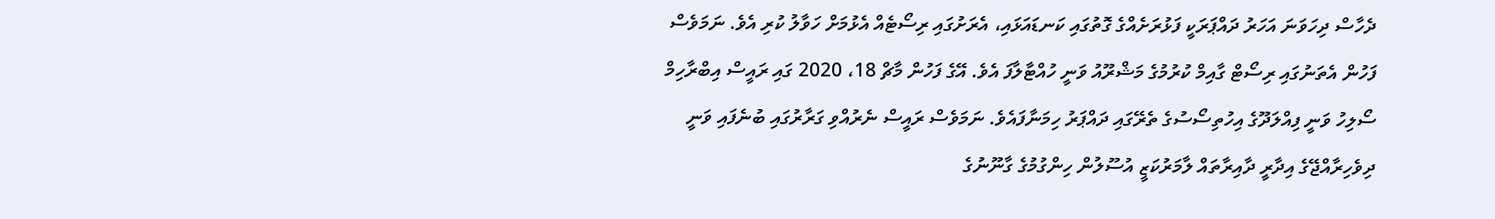ދެހާސް ދިހަވަނަ އަހަރު ދައްޕަރަކީ ފަޅުރަށެއްގެ ގޮތުގައި ކަނޑައަޅައި، އެރަށުގައި ރިސޯޓެއް އެޅުމަށް ހަވާލު ކުރި އެވެ. ނަމަވެސް ފަހުން އެތަނުގައި ރިސޯޓް ގާއިމް ކުރުމުގެ މަޝްރޫއު ވަނީ ހުއްޓާލާފަ އެވެ. އޭގެ ފަހުން މާޗް 18، 2020 ގައި ރައީސް އިބްރާހިމް ސޯލިހު ވަނީ ފިއްލަދޫގެ އިހުތިސޯސުގެ ތެރޭގައި ދައްޕަރު ހިމަނާފައެވެ. ނަމަވެސް ރައީސް ނެރުއްވި ގަރާރުގައި ބުނެފައި ވަނީ ދިވެހިރާއްޖޭގެ އިދާރީ ދާއިރާތައް ލާމަރުކަޒީ އުސޫލުން ހިންގުމުގެ ގާނޫނުގެ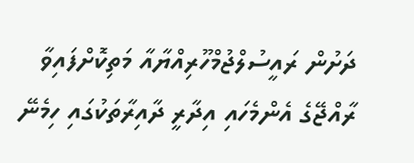ދަށުން ރައީސުލްޖުމްހޫރިއްޔާއާ މަތިކޮށްފައިވާ ރާއްޖޭގެ އެންމެހައި އިދާރީ ދާއިރާތަކުގައި ހިމެނޭ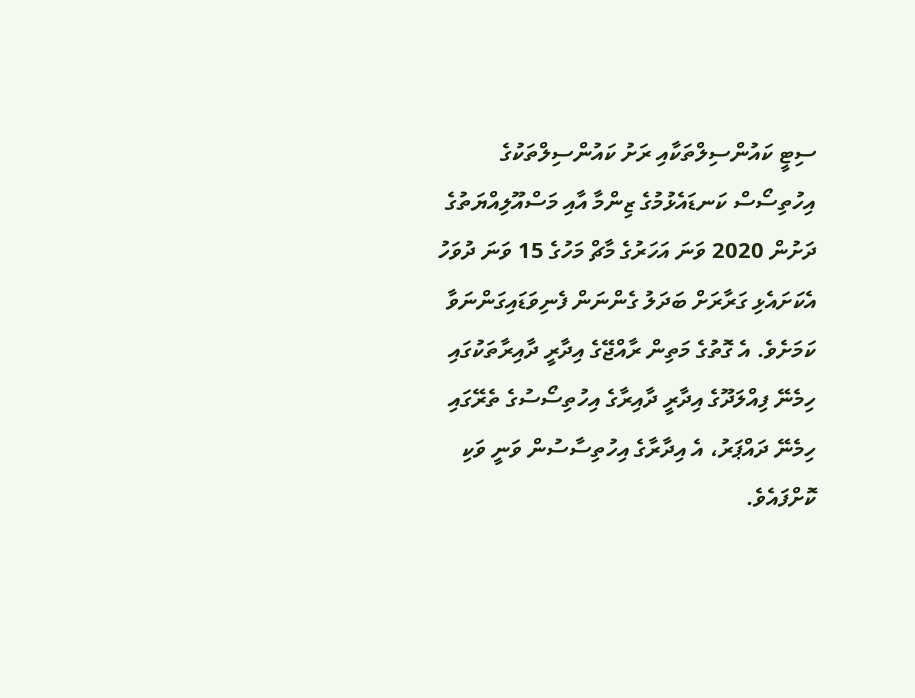ސިޓީ ކައުންސިލްތަކާއި ރަށު ކައުންސިލްތަކުގެ އިހުތިސޯސް ކަނޑައެޅުމުގެ ޒިންމާ އާއި މަސްއޫލިއްޔަތުގެ ދަށުން 2020 ވަނަ އަހަރުގެ މާޗް މަހުގެ 15 ވަނަ ދުވަހު އެކަށައެޅި ގަރާރަށް ބަދަލު ގެންނަން ފެނިވަޑައިގަންނަވާ ކަމަށެވެ. އެ ގޮތުގެ މަތިން ރާއްޖޭގެ އިދާރީ ދާއިރާތަކުގައި ހިމެނޭ ފިއްލަދޫގެ އިދާރީ ދާއިރާގެ އިހުތިސޯސުގެ ތެރޭގައި ހިމެނޭ ދައްޕަރު، އެ އިދާރާގެ އިހުތިސާސުން ވަނީ ވަކި ކޮށްފައެވެ.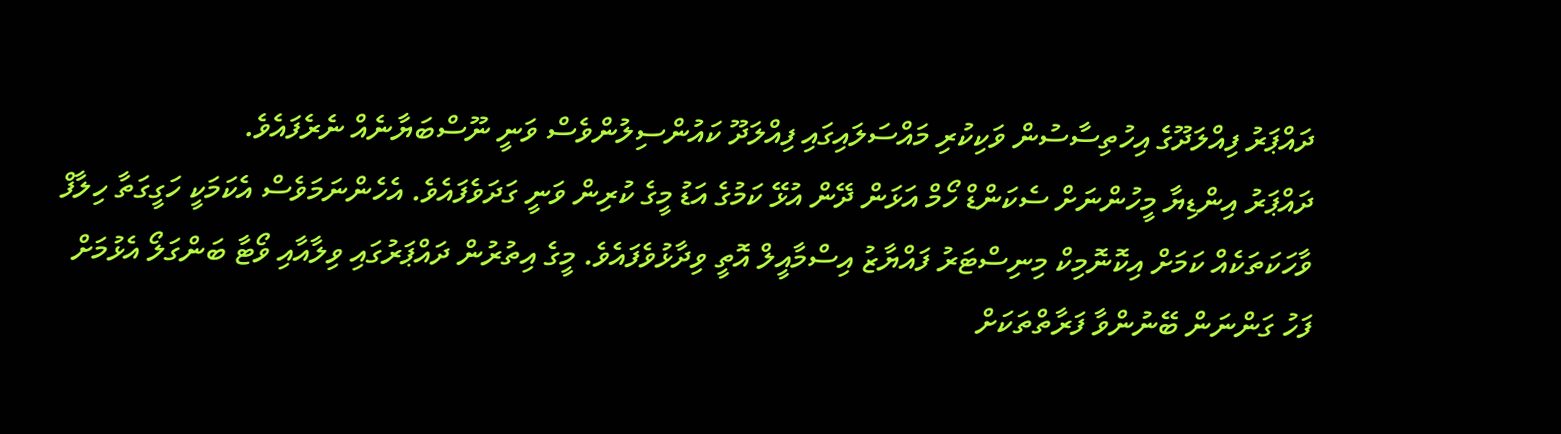ދައްޕަރު ފިއްލަދޫގެ އިހުތިސާސުން ވަކިކުރި މައްސަލައިގައި ފިއްލަދޫ ކައުންސިލުންވެސް ވަނީ ނޫސްބަޔާނެއް ނެރެފައެވެ.
ދައްޕަރު އިންޑިޔާ މީހުންނަށް ސެކަންޑް ހޯމް އަޅަން ދޭން އުޅޭ ކަމުގެ އަޑު މީގެ ކުރިން ވަނީ ގަދަވެފައެވެ. އެހެންނަމަވެސް އެކަމަކީ ހަގީގަތާ ހިލާފް ވާހަކަތަކެއް ކަމަށް އިކޮނޮމިކް މިނިސްޓަރު ފައްޔާޒު އިސްމާއީލް އޮތީ ވިދާޅުވެފައެވެ. މީގެ އިތުރުން ދައްޕަރުގައި ވިލާއާއި ވޯޓާ ބަންގަލޯ އެޅުމަށް ފަހު ގަންނަން ބޭނުންވާ ފަރާތްތަކަށް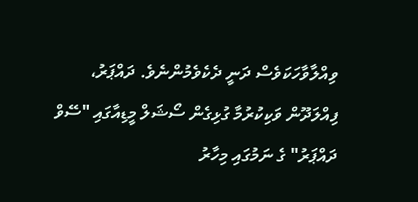ވިއްލާވާހަކަވެސް ދަނީ ދެކެވެމުންނެވެ. ދައްޕަރު، ފިއްލަދޫން ވަކިކުރުމާ ގުޅިގެން ސޯޝަލް މީޑިއާގައި "ސޭވް ދައްޕަރު" ގެ ނަމުގައި މިހާރު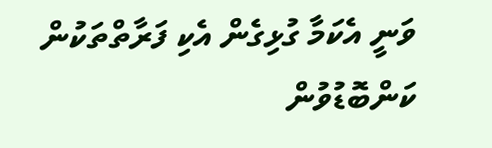ވަނީ އެކަމާ ގުޅިގެން އެކި ފަރާތްތަކުން ކަންބޮޑުވުން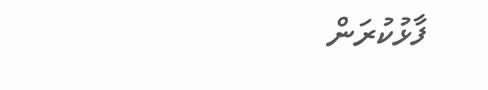ފާޅުކުރަން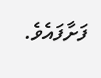ފަށާފައެވެ.